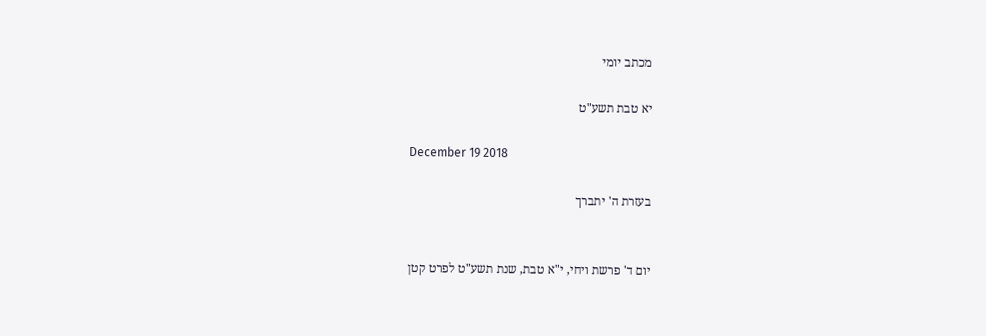מכתב יומי

יא טבת תשע"ט

December 19 2018

בעזרת ה' יתברך


יום ד' פרשת ויחי, י"א טבת, שנת תשע"ט לפרט קטן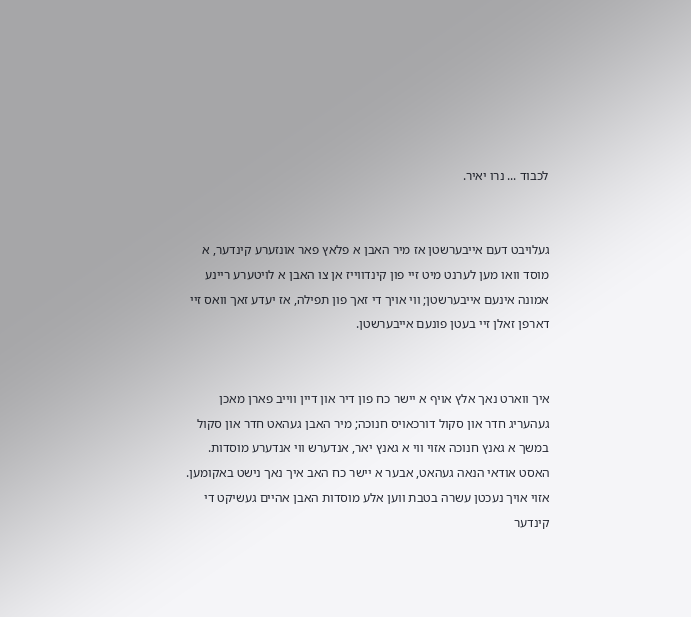לכבוד ... נרו יאיר.


געלויבט דעם אייבערשטן אז מיר האבן א פלאץ פאר אונזערע קינדער, א מוסד וואו מען לערנט מיט זיי פון קינדווייז אן צו האבן א לויטערע ריינע אמונה אינעם אייבערשטן; ווי אויך די זאך פון תפילה, אז יעדע זאך וואס זיי דארפן זאלן זיי בעטן פונעם אייבערשטן.


איך ווארט נאך אלץ אויף א יישר כח פון דיר און דיין ווייב פארן מאכן געהעריג חדר און סקול דורכאויס חנוכה; מיר האבן געהאט חדר און סקול במשך א גאנץ חנוכה אזוי ווי א גאנץ יאר, אנדערש ווי אנדערע מוסדות. האסט אודאי הנאה געהאט, אבער א יישר כח האב איך נאך נישט באקומען. אזוי אויך נעכטן עשרה בטבת ווען אלע מוסדות האבן אהיים געשיקט די קינדער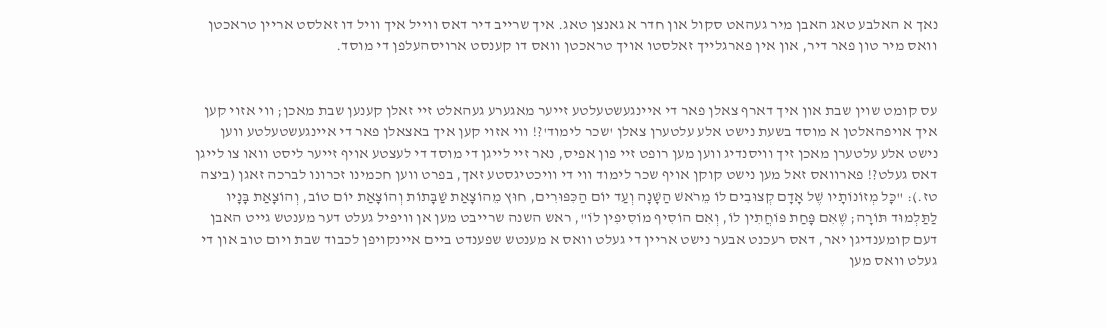נאך א האלבע טאג האבן מיר געהאט סקול און חדר א גאנצן טאג. איך שרייב דיר דאס ווייל איך וויל דו זאלסט אריין טראכטן וואס מיר טון פאר דיר, און אין פארגלייך זאלסטו אויך טראכטן וואס דו קענסט ארויסהעלפן די מוסד.


עס קומט שוין שבת און איך דארף צאלן פאר די איינגעשטעלטע זייער מאגערע געהאלט זיי זאלן קענען שבת מאכן; ווי אזוי קען איך אויפהאלטן א מוסד בשעת נישט אלע עלטערן צאלן 'שכר לימוד'?! ווי אזוי קען איך באצאלן פאר די איינגעשטעלטע ווען נישט אלע עלטערן מאכן זיך וויסנדיג ווען מען רופט זיי פון אפיס, נאר זיי לייגן די מוסד די לעצטע אויף זייער ליסט וואו צו לייגן דאס געלט?! פארוואס זאל מען נישט קוקן אויף שכר לימוד ווי די וויכטיגסטע זאך, בפרט ווען חכמינו זכרונו לברכה זאגן (ביצה טז.): "כָּל מְזוֹנוֹתָיו שֶׁל אָדָם קְצוּבִים לוֹ מֵרֹאשׁ הַשָׁנָה וְעַד יוֹם הַכִּפּוּרִים, חוּץ מֵהוֹצָאַת שַׁבָּתוֹת וְהוֹצָאַת יוֹם טוֹב, וְהוֹצָאַת בָּנָיו לַתַּלְמוּד תּוֹרָה; שֶׁאִם פָּחַת פּוֹחֲתִין לוֹ, וְאִם הוֹסִיף מוֹסִיפִין לוֹ", ראש השנה שרייבט מען אן וויפיל געלט דער מענטש גייט האבן דעם קומענדיגן יאר, דאס רעכנט אבער נישט אריין די געלט וואס א מענטש שפענדט ביים איינקויפן לכבוד שבת ויום טוב און די געלט וואס מען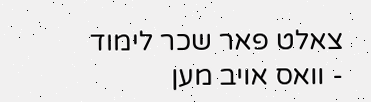צאלט פאר שכר לימוד - וואס אויב מען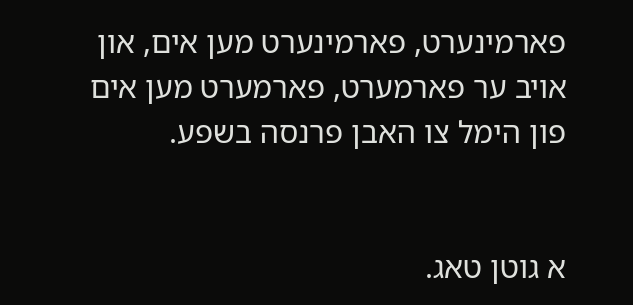פארמינערט, פארמינערט מען אים, און אויב ער פארמערט, פארמערט מען אים פון הימל צו האבן פרנסה בשפע.


א גוטן טאג.